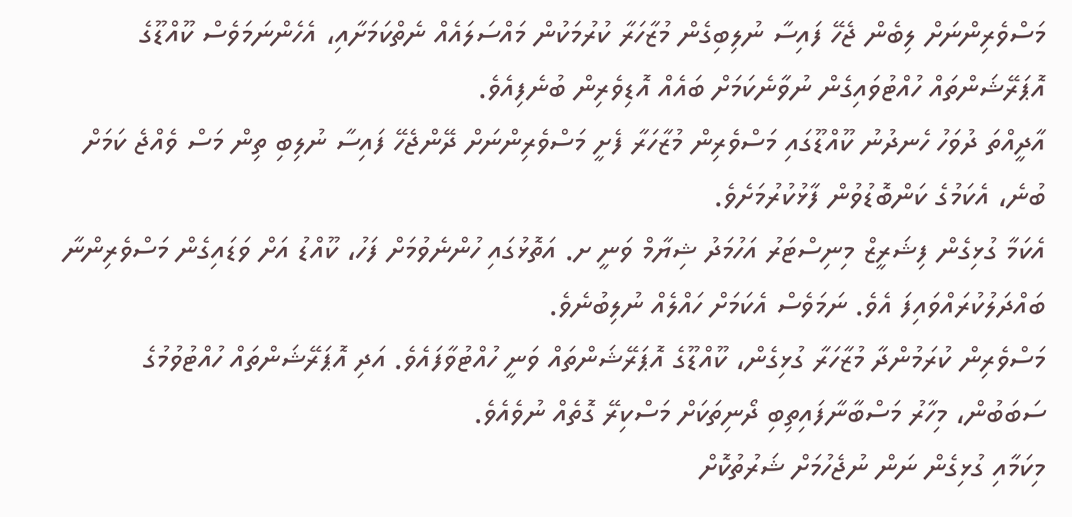މަސްވެރިންނަށް ލިބެން ޖެހޭ ފައިސާ ނުލިބިގެން މުޒާހަރާ ކުރުމަކުން މައްސަލައެއް ނެތްކަމަށާއި، އެހެންނަމަވެސް ކޫއްޑޫގެ އޮޕަރޭޝަންތައް ހުއްޓުވައިގެން ނުވާނެކަމަށް ބައެއް އޮޑިވެރިން ބުނެފިއެވެ.
އާދީއްތަ ދުވަހު ހެނދުނު ކޫއްޑޫގައި މަސްވެރިން މުޒާހަރާ ފެށީ މަސްވެރިންނަށް ދޭންޖެހޭ ފައިސާ ނުލިބި ތިން މަސް ވެއްޖެ ކަމަށް ބުނެ، އެކަމުގެ ކަންބޮޑުވުން ފާޅުކުރުމަށެވެ.
އެކަމާ ގުޅިގެން ފިޝަރީޒް މިނިސްޓަރު އަހުމަދު ޝިޔާމް ވަނީ ށ. އަތޮޅުގައި ހުންނެވުމަށް ފަހު، ކޫއްޑު އަށް ވަޑައިގެން މަސްވެރިންނާ ބައްދަލުކުރައްވައިފަ އެވެ. ނަމަވެސް އެކަމަށް ހައްލެއް ނުލިބުނެވެ.
މަސްވެރިން ކުރަމުންދާ މުޒާހަރާ ގުޅިގެން، ކޫއްޑޫގެ އޮޕަރޭޝަންތައް ވަނީ ހުއްޓުވާފައެވެ. އަދި އޮޕަރޭޝަންތައް ހުއްޓުވުމުގެ ސަބަބުން، މިހާރު މަސްބާނާފައިތިބި ދޯނިތަކަށް މަސްކިރޭ ގޮތެއް ނުވެއެވެ.
މިކަމާއި ގުޅިގެން ނަން ނުޖެހުމަށް ޝަރުތުކޮށް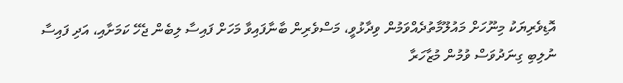އޮޑިވެރިޔަކު މިނޫހަށް މައުލޫމާތުދެއްވަމުން ވިދާޅުވީ، މަސްވެރިން ބާނާފައިވާ މަހަށް ފައިސާ ލިބެން ޖެހޭ ކަމަށާއި، އަދި ފައިސާ ނުލިބި ގިނަދުވަސް ވުމުން މުޒާހަރާ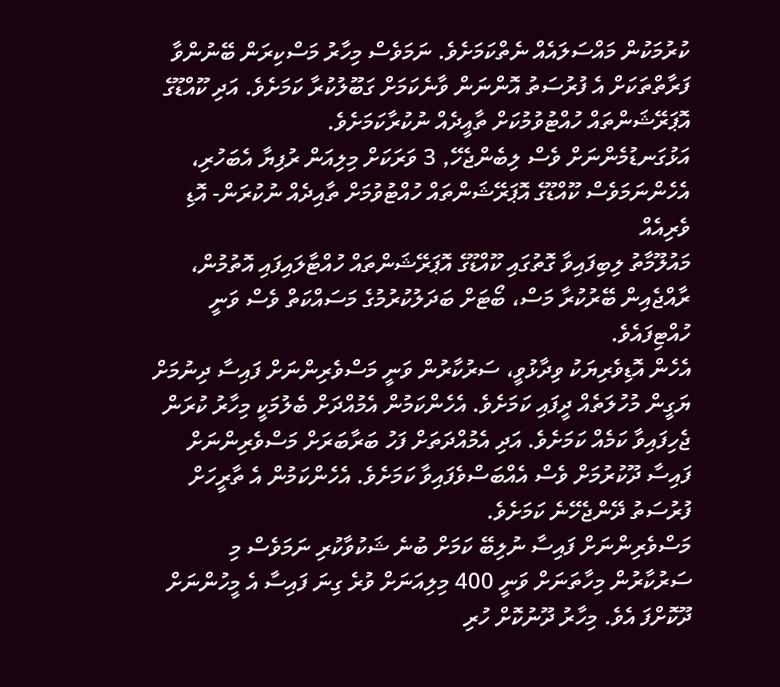ކުރުމަކުން މައްސަލައެއް ނެތްކަމަށެވެ. ނަމަވެސް މިހާރު މަސްކިރަން ބޭނުންވާ ފަރާތްތަކަށް އެ ފުރުސަތު އޮންނަން ވާނެކަމަށް ގަބޫލުކުރާ ކަމަށެވެ. އަދި ކޫއްޑޫގެ އޮޕަރޭޝަންތައް ހުއްޓުވުމުކަށް ތާއީދެއް ނުކުރާކަމަށެވެ.
އަޅުގަނޑުމެންނަށް ވެސް ލިބެންޖެހޭ, 3 ވަރަކަށް މިލިއަން ރުފިޔާ އެބަހުރި، އެހެންނަމަވެސް ކޫއްޑޫގެ އޮޕަރޭޝަންތައް ހުއްޓުވުމަށް ތާއިދެއް ނުކުރަން- އޮޑި ވެރިއެއް
މައުލޫމާތު ލިބިފައިވާ ގޮތުގައި ކޫއްޑޫގެ އޮޕަރޭޝަންތައް ހުއްޓާލައިފައި އޮތުމުން، ރާއްޖެއިން ބޭރުކުރާ މަސް، ބޯޓަށް ބަދަލުކުރުމުގެ މަސައްކަތް ވެސް ވަނީ ހުއްޓިފައެވެ.
އެހެން އޮޑިވެރިޔަކު ވިދާޅުވީ، ސަރުކާރުން ވަނީ މަސްވެރިންނަށް ފައިސާ ދިނުމަށް ޔަގީން މުހުލަތެއް ދީފައި ކަމަށެވެ. އެހެންކަމުން އެމުއްދަށް ބެލުމަކީ މިހާރު ކުރަން ޖެހިފައިވާ ކަމެއް ކަމަށެވެ. އަދި އެމުއްދަތަށް ފަހު ބަރާބަރަށް މަސްވެރިންނަށް ފައިސާ ދޫކުރުމަށް ވެސް އެއްބަސްވެފައިވާ ކަމަށެވެ. އެހެންކަމުން އެ ތާރީހަށް ފުރުސަތު ދޭންޖެހޭނެ ކަމަށެވެ.
މަސްވެރިންނަށް ފައިސާ ނުލިބޭ ކަމަށް ބުނެ ޝަކުވާކުރި ނަމަވެސް މި ސަރުކާރުން މިހާތަނަށް ވަނީ 400 މިލިއަނަށް ވުރެ ގިނަ ފައިސާ އެ މީހުންނަށް ދޫކޮށްފަ އެވެ. މިހާރު ދޫނުކޮށް ހުރި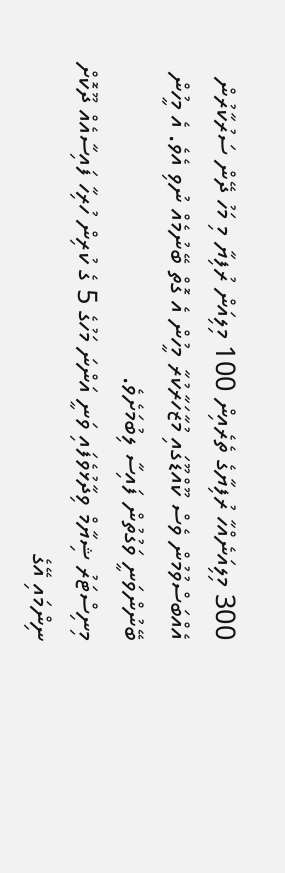300 މިލިއަނެއްހާ ރުފިޔާގެ ތެރެއިން 100 މިލިއަން ރުފިޔާ މި މަހު ދޭން ސަރުކާރުން އެއްބަސްވުމުން ވެސް ކޫއްޑޫގައި މުޒާހަރާކުރާ މީހުން އެ ގޮތް ބޭނުމެއް ނުވި އެވެ. އެ މީހުން ބޭނުންވަނީ ވަގުތުން ފައިސާ ލިބުމަށެވެ.
މިނިސްޓަރު ޝިޔާމް ވިދާޅުވެފައި ވަނީ އަންނަ މަހުގެ 5 ގެ ކުރިން ހުރިހާ ފައިސާއެއް ދޫކޮށް ނިންމައި އޭގެ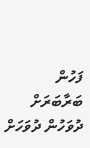ފަހުން ބަރާބަރަށް ދުވަހުން ދުވަހަށް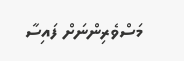މަސްވެރިންނަށް ފައިސާ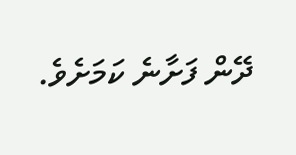ދޭން ފަށާނެ ކަމަށެވެ.